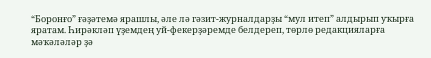“Боронғо” ғәҙәтемә ярашлы, әле лә гәзит-журналдарҙы “мул итеп” алдырып уҡырға яратам. Һирәкләп үҙемдең уй-фекерҙәремде белдереп, төрлө редакцияларға мәҡәләләр ҙә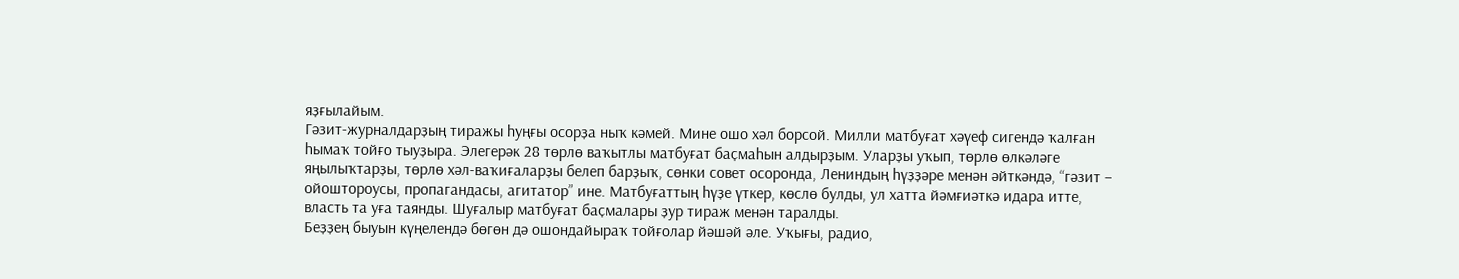яҙғылайым.
Гәзит-журналдарҙың тиражы һуңғы осорҙа ныҡ кәмей. Мине ошо хәл борсой. Милли матбуғат хәүеф сигендә ҡалған һымаҡ тойғо тыуҙыра. Элегерәк 28 төрлө ваҡытлы матбуғат баҫмаһын алдырҙым. Уларҙы уҡып, төрлө өлкәләге яңылыҡтарҙы, төрлө хәл-ваҡиғаларҙы белеп барҙыҡ, сөнки совет осоронда, Лениндың һүҙҙәре менән әйткәндә, “гәзит – ойоштороусы, пропагандасы, агитатор” ине. Матбуғаттың һүҙе үткер, көслө булды, ул хатта йәмғиәткә идара итте, власть та уға таянды. Шуғалыр матбуғат баҫмалары ҙур тираж менән таралды.
Беҙҙең быуын күңелендә бөгөн дә ошондайыраҡ тойғолар йәшәй әле. Уҡығы, радио,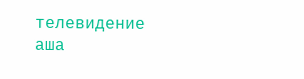телевидение аша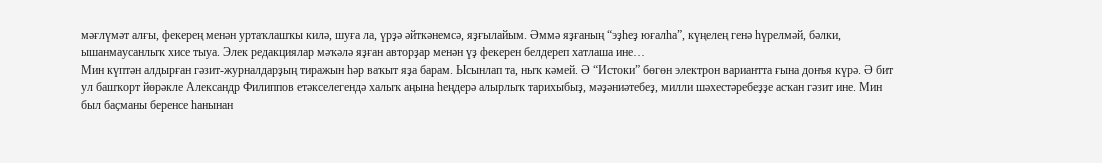мәғлүмәт алғы, фекерең менән уртаҡлашҡы килә, шуға ла, үрҙә әйткәнемсә, яҙғылайым. Әммә яҙғаның “эҙһеҙ юғалһа”, күңелең генә һүрелмәй, бәлки, ышанмаусанлыҡ хисе тыуа. Элек редакциялар мәҡәлә яҙған авторҙар менән үҙ фекерен белдереп хатлаша ине…
Мин күптән алдырған гәзит-журналдарҙың тиражын һәр ваҡыт яҙа барам. Ысынлап та, ныҡ кәмей. Ә “Истоки” бөгөн электрон вариантта ғына донъя күрә. Ә бит ул башҡорт йөрәкле Александр Филиппов етәкселегендә халыҡ аңына һеңдерә алырлыҡ тарихыбыҙ, мәҙәниәтебеҙ, милли шәхестәребеҙҙе асҡан гәзит ине. Мин был баҫманы беренсе һанынан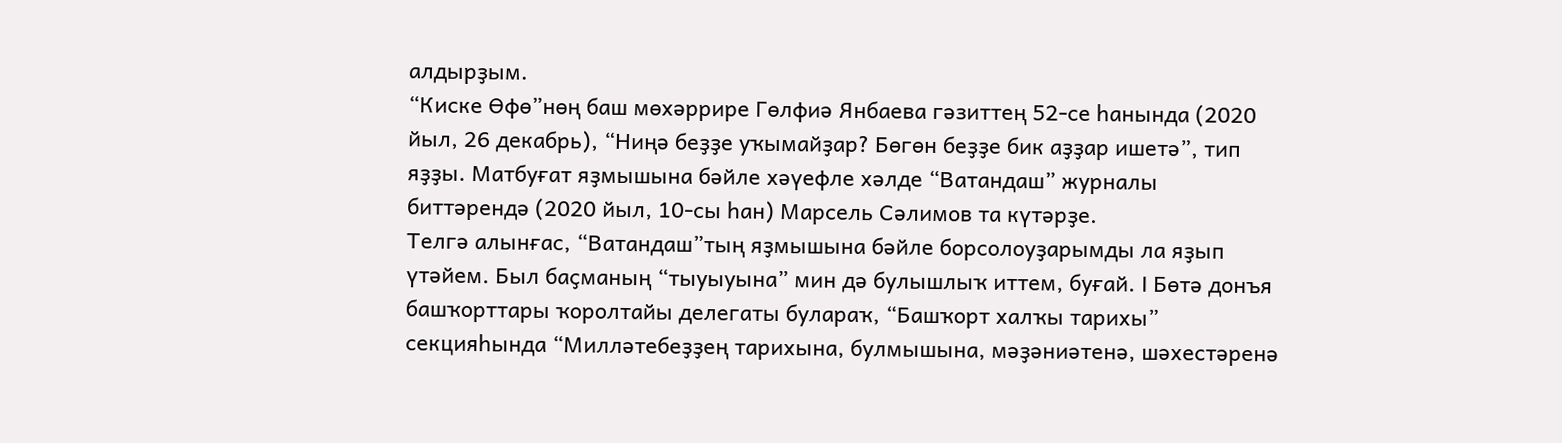алдырҙым.
“Киске Өфө”нөң баш мөхәррире Гөлфиә Янбаева гәзиттең 52-се һанында (2020 йыл, 26 декабрь), “Ниңә беҙҙе уҡымайҙар? Бөгөн беҙҙе бик аҙҙар ишетә”, тип яҙҙы. Матбуғат яҙмышына бәйле хәүефле хәлде “Ватандаш” журналы биттәрендә (2020 йыл, 10-сы һан) Марсель Сәлимов та күтәрҙе.
Телгә алынғас, “Ватандаш”тың яҙмышына бәйле борсолоуҙарымды ла яҙып үтәйем. Был баҫманың “тыуыуына” мин дә булышлыҡ иттем, буғай. I Бөтә донъя башҡорттары ҡоролтайы делегаты булараҡ, “Башҡорт халҡы тарихы” секцияһында “Милләтебеҙҙең тарихына, булмышына, мәҙәниәтенә, шәхестәренә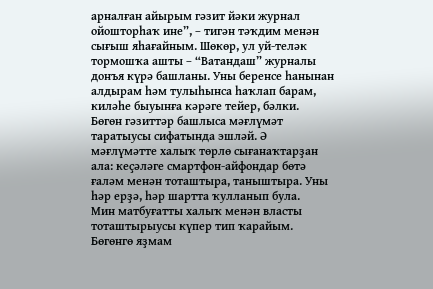арналған айырым гәзит йәки журнал ойошторһаҡ ине”, – тигән тәҡдим менән сығыш яһағайным. Шөкөр, ул уй-теләк тормошҡа ашты – “Ватандаш” журналы донъя күрә башланы. Уны беренсе һанынан алдырам һәм тулыһынса һаҡлап барам, киләһе быуынға кәрәге тейер, бәлки.
Бөгөн гәзиттәр башлыса мәғлүмәт таратыусы сифатында эшләй. Ә мәғлүмәтте халыҡ төрлө сығанаҡтарҙан ала: кеҫәләге смартфон-айфондар бөтә ғаләм менән тоташтыра, таныштыра. Уны һәр ерҙә, һәр шартта ҡулланып була.
Мин матбуғатты халыҡ менән власты тоташтырыусы күпер тип ҡарайым. Бөгөнгө яҙмам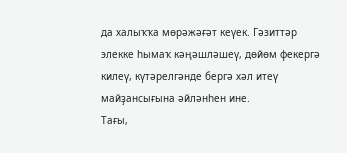да халыҡҡа мөрәжәғәт кеүек. Гәзиттәр элекке һымаҡ кәңәшләшеү, дөйөм фекергә килеү, күтәрелгәнде бергә хәл итеү майҙансығына әйләнһен ине.
Тағы,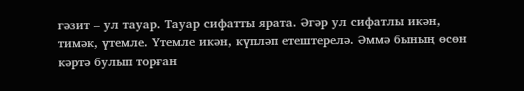гәзит – ул тауар. Тауар сифатты ярата. Әгәр ул сифатлы икән, тимәк, үтемле. Үтемле икән, күпләп етештерелә. Әммә бының өсөн кәртә булып торған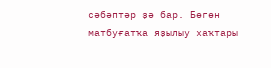сәбәптәр ҙә бар. Бөгөн матбуғатҡа яҙылыу хаҡтары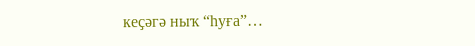кеҫәгә ныҡ “һуға”…